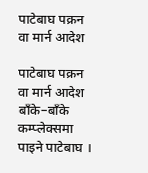पाटेबाघ पक्रन वा मार्न आदेश

पाटेबाघ पक्रन वा मार्न आदेश
बाँके–बाँके कम्प्लेक्समा पाइने पाटेबाघ ।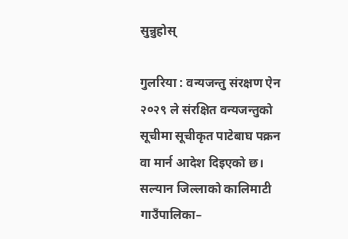सुन्नुहोस्

गुलरिया : वन्यजन्तु संरक्षण ऐन २०२९ ले संरक्षित वन्यजन्तुको सूचीमा सूचीकृत पाटेबाघ पक्रन वा मार्न आदेश दिइएको छ। सल्यान जिल्लाको कालिमाटी गाउँपालिका–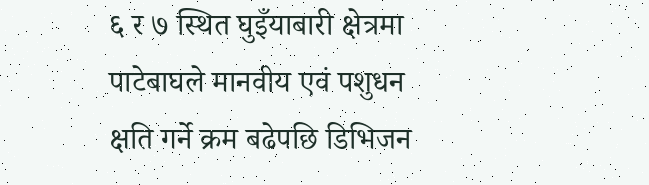६ र ७ स्थित घुइँयाबारी क्षेत्रमा पाटेबाघले मानवीय एवं पशुधन क्षति गर्ने क्रम बढेपछि डिभिजन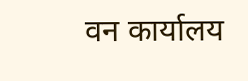वन कार्यालय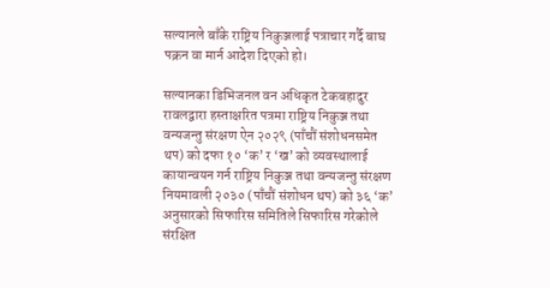सल्यानले बाँके राष्ट्रिय निकुञ्जलाई पत्राचार गर्दै बाघ पक्रन वा मार्न आदेश दिएको हो।

सल्यानका डिभिजनल वन अधिकृत टेकबहादुर रावलद्वारा हस्ताक्षरित पत्रमा राष्ट्रिय निकुञ्ज तथा वन्यजन्तु संरक्षण ऐन २०२९ (पाँचौं संशोधनसमेत थप) को दफा १० ‘क’ र ‘ख’ को व्यवस्थालाई कायान्वयन गर्न राष्ट्रिय निकुञ्ज तथा वन्यजन्तु संरक्षण नियमावली २०३० (पाँचौं संशोधन थप) को ३६ ‘क’ अनुसारको सिफारिस समितिले सिफारिस गरेकोले संरक्षित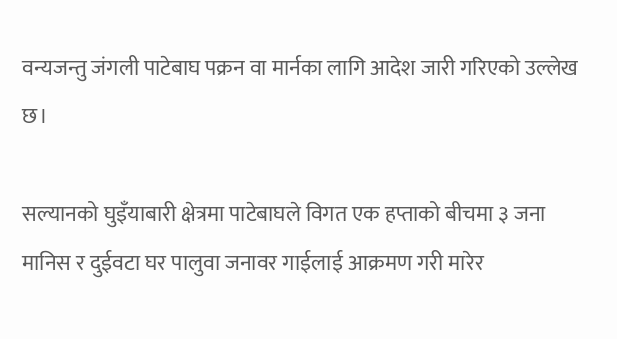वन्यजन्तु जंगली पाटेबाघ पक्रन वा मार्नका लागि आदेश जारी गरिएको उल्लेख छ।

सल्यानको घुइँयाबारी क्षेत्रमा पाटेबाघले विगत एक हप्ताको बीचमा ३ जना मानिस र दुईवटा घर पालुवा जनावर गाईलाई आक्रमण गरी मारेर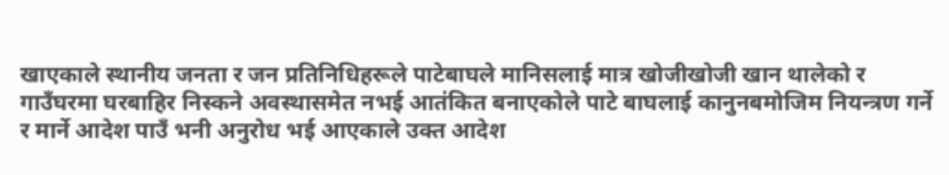खाएकाले स्थानीय जनता र जन प्रतिनिधिहरूले पाटेबाघले मानिसलाई मात्र खोजीखोजी खान थालेको र गाउँघरमा घरबाहिर निस्कने अवस्थासमेत नभई आतंकित बनाएकोले पाटे बाघलाई कानुनबमोजिम नियन्त्रण गर्ने र मार्ने आदेश पाउँ भनी अनुरोध भई आएकाले उक्त आदेश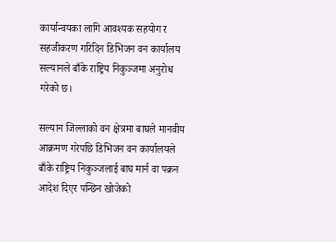कार्यान्वयका लागि आवश्यक सहयोग र सहजीकरण गरिदिन डिभिजन वन कार्यालय सल्यानले बाँके राष्ट्रिय निकुञ्जमा अनुरोध गरेको छ।

सल्यान जिल्लाको वन क्षेत्रमा बाघले मानवीय आक्रमण गरेपछि डिभिजन वन कार्यालयले बाँके राष्ट्रिय निकुञ्जलाई बाघ मार्न वा पक्रन आदेश दिएर पन्छिन खोजेको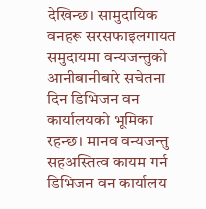देखिन्छ। सामुदायिक वनहरू सरसफाइलगायत समुदायमा वन्यजन्तुको आनीबानीबारे सचेतना दिन डिभिजन वन कार्यालयको भूमिका रहन्छ। मानव वन्यजन्तु सहअस्तित्व कायम गर्न डिभिजन वन कार्यालय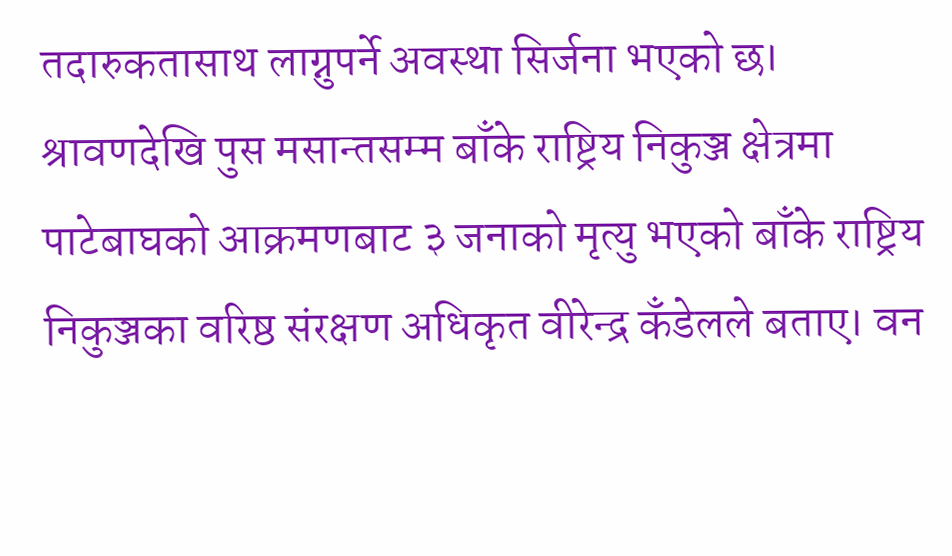तदारुकतासाथ लाग्नुपर्ने अवस्था सिर्जना भएको छ। श्रावणदेखि पुस मसान्तसम्म बाँके राष्ट्रिय निकुञ्ज क्षेत्रमा पाटेबाघको आक्रमणबाट ३ जनाको मृत्यु भएको बाँके राष्ट्रिय निकुञ्जका वरिष्ठ संरक्षण अधिकृत वीरेन्द्र कँडेलले बताए। वन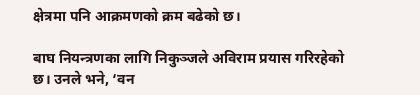क्षेत्रमा पनि आक्रमणको क्रम बढेको छ।

बाघ नियन्त्रणका लागि निकुञ्जले अविराम प्रयास गरिरहेको छ। उनले भने, ‘वन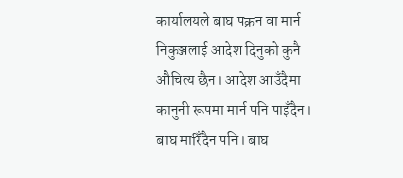कार्यालयले बाघ पक्रन वा मार्न निकुञ्जलाई आदेश दिनुको कुनै औचित्य छैन। आदेश आउँदैमा कानुनी रूपमा मार्न पनि पाइँदैन। बाघ मारिँदैन पनि। बाघ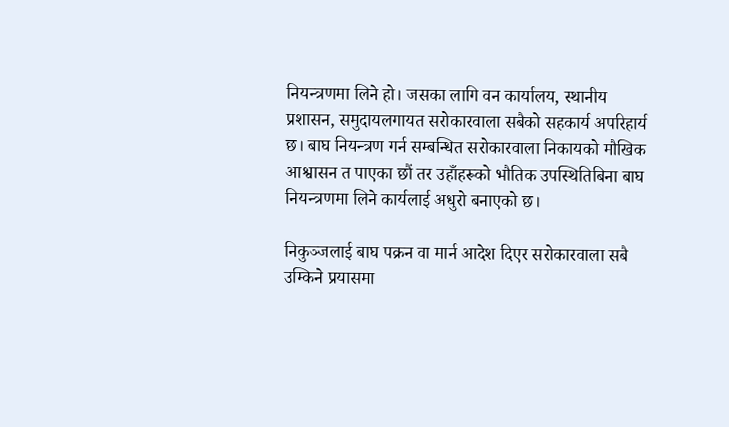नियन्त्रणमा लिने हो। जसका लागि वन कार्यालय, स्थानीय प्रशासन, समुदायलगायत सरोकारवाला सबैको सहकार्य अपरिहार्य छ। बाघ नियन्त्रण गर्न सम्बन्धित सरोकारवाला निकायको मौखिक आश्वासन त पाएका छौं तर उहाँहरूको भौतिक उपस्थितिबिना बाघ नियन्त्रणमा लिने कार्यलाई अधुरो बनाएको छ।

निकुञ्जलाई बाघ पक्रन वा मार्न आदेश दिएर सरोकारवाला सबै उम्किने प्रयासमा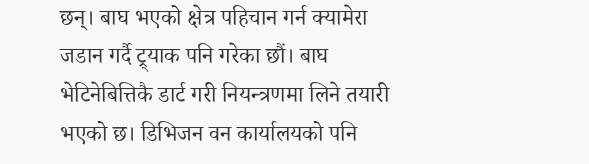छन्। बाघ भएको क्षेत्र पहिचान गर्न क्यामेरा जडान गर्दै ट्र्याक पनि गरेका छौं। बाघ भेटिनेबित्तिकै डार्ट गरी नियन्त्रणमा लिने तयारी भएको छ। डिभिजन वन कार्यालयको पनि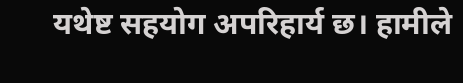यथेष्ट सहयोग अपरिहार्य छ। हामीले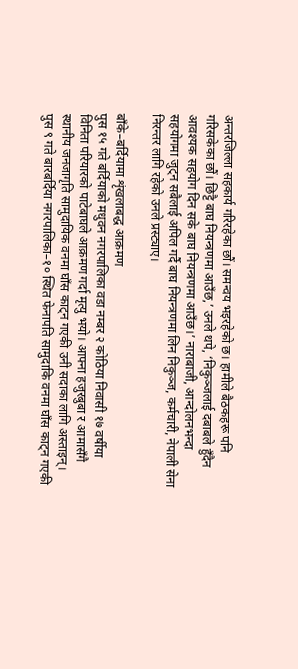अन्तरजिल्ला सहकार्य गरिरहेका छौं। समन्वय भइरहेको छ। हामीले बैठकहरू पनि गरिसकेका छौं। छिट्टै बाघ नियन्त्रणमा आउँछ,’ उनले थपे, ‘निकुञ्जलाई दबाबले हुँदैन आवश्यक सहयोग दिन सके बाघ नियन्त्रणमा आउँछ।’ नाराबाजी, आन्दोलनभन्दा सहयोगमा जुट्न सबैलाई अपिल गर्दै बाघ नियन्त्रणमा लिन निकुञ्ज, कर्मचारी, नेपाली सेना निरन्तर लागि रहेको उनले प्रस्ट्याए।

बाँके–बर्दियामा शृंखलाबद्ध आक्रमण
पुस १५ गते बर्दियाको मधुवन नगरपालिका वडा नम्बर २ कोठिया निवासी १७ वर्षीया विनिता परियारको पाटेबाघले आक्रमण गर्दा मृत्यु भयो। आफ्ना हजुरबुबा र आमासँगै स्थानीय जनजागृति सामुदायिक वनमा घाँस काट्न गएकी उनी सदाका लागि अस्ताइन्। पुस ९ गते बारबर्दिया नगरपालिका–१० स्थित फेनापति सामुदाकि वनमा घाँस काट्न गएकी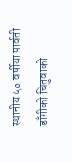स्थानीय ५० वर्षीया पार्वती डाँगीको चितुवाको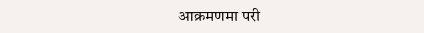आक्रमणमा परी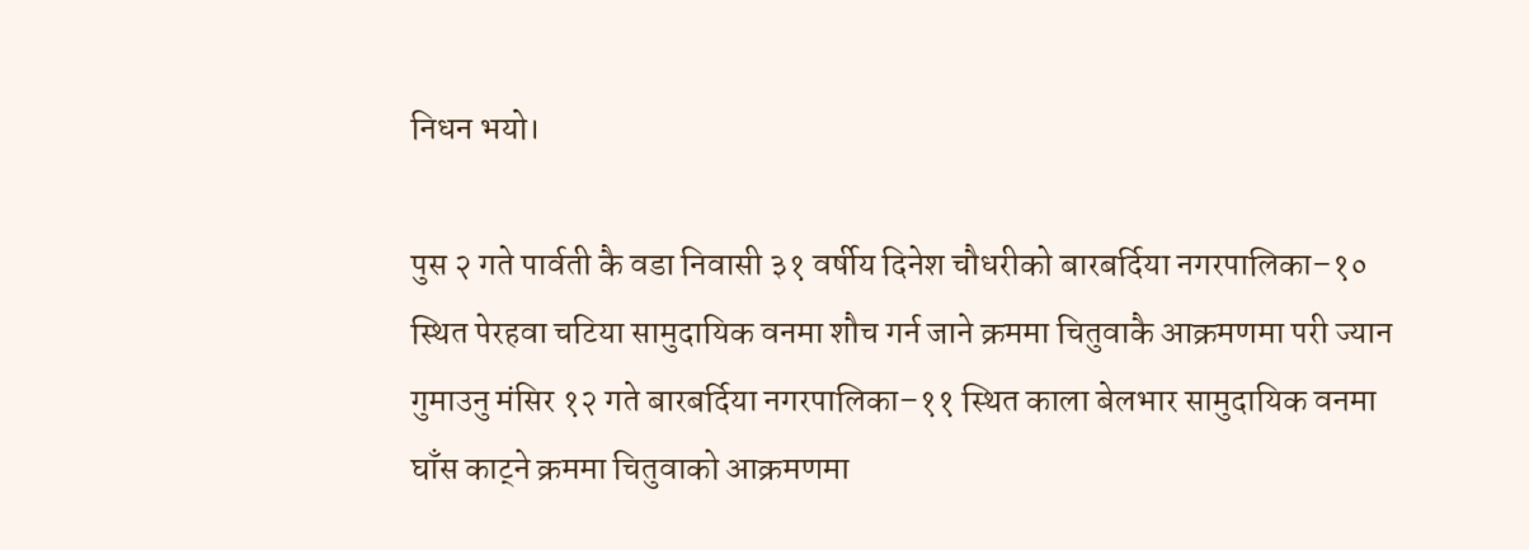निधन भयो।

पुस २ गते पार्वती कै वडा निवासी ३१ वर्षीय दिनेश चौधरीको बारबर्दिया नगरपालिका–१० स्थित पेरहवा चटिया सामुदायिक वनमा शौच गर्न जाने क्रममा चितुवाकै आक्रमणमा परी ज्यान गुमाउनु मंसिर १२ गते बारबर्दिया नगरपालिका–११ स्थित काला बेलभार सामुदायिक वनमा घाँस काट्ने क्रममा चितुवाको आक्रमणमा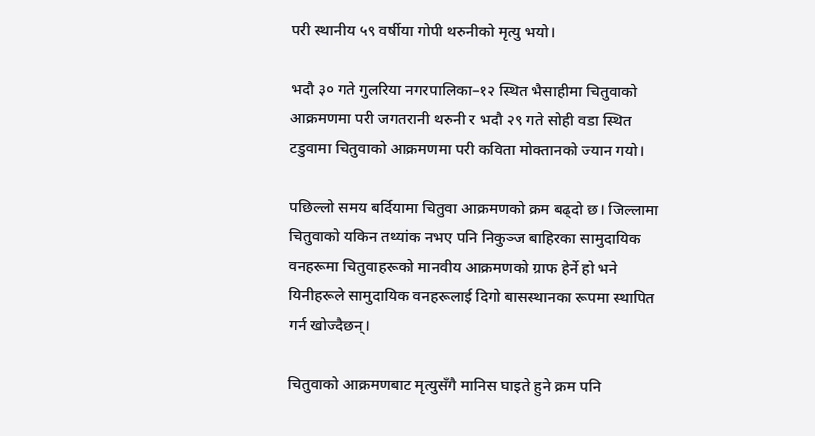परी स्थानीय ५९ वर्षीया गोपी थरुनीको मृत्यु भयो।

भदौ ३० गते गुलरिया नगरपालिका–१२ स्थित भैसाहीमा चितुवाको आक्रमणमा परी जगतरानी थरुनी र भदौ २९ गते सोही वडा स्थित टडुवामा चितुवाको आक्रमणमा परी कविता मोक्तानको ज्यान गयो।

पछिल्लो समय बर्दियामा चितुवा आक्रमणको क्रम बढ्दो छ। जिल्लामा चितुवाको यकिन तथ्यांक नभए पनि निकुञ्ज बाहिरका सामुदायिक वनहरूमा चितुवाहरूको मानवीय आक्रमणको ग्राफ हेर्ने हो भने यिनीहरूले सामुदायिक वनहरूलाई दिगो बासस्थानका रूपमा स्थापित गर्न खोज्दैछन्।

चितुवाको आक्रमणबाट मृत्युसँगै मानिस घाइते हुने क्रम पनि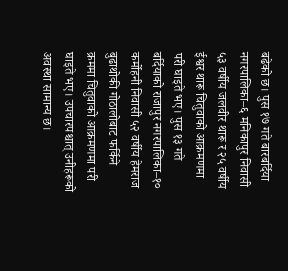बढेको छ। पुस १७ गते बारबर्दिया नगरपालिका–६ मनिकापुर निवासी ५३ वर्षीय जलवीर थारू र २५ वर्षीय ईश्वर थारू चितुवाको आक्रमणमा परी घाइते भए। पुस १३ गते बर्दियाको राजापुर नगरपालिका–१० कर्मोहनी निवासी ५२ वर्षीय हेमराज बुढाथोकी गोठालोबाट फर्किने क्रममा चितुवाको आक्रमणमा परी घाइते भए। उपचारपश्चात् उनीहरूको अवस्था सामान्य छ।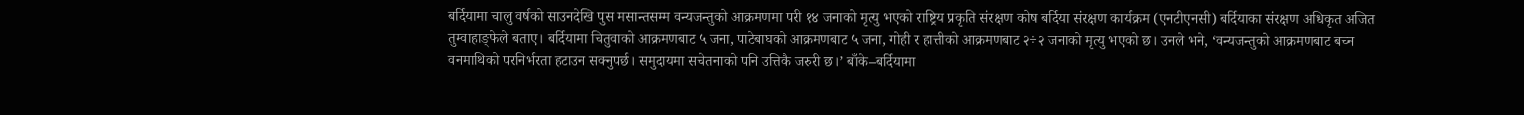बर्दियामा चालु वर्षको साउनदेखि पुस मसान्तसम्म वन्यजन्तुको आक्रमणमा परी १४ जनाको मृत्यु भएको राष्ट्रिय प्रकृति संरक्षण कोष बर्दिया संरक्षण कार्यक्रम (एनटीएनसी) बर्दियाका संरक्षण अधिकृत अजित तुम्वाहाङ्फेले बताए। बर्दियामा चितुवाको आक्रमणबाट ५ जना, पाटेबाघको आक्रमणबाट ५ जना, गोही र हात्तीको आक्रमणबाट २÷२ जनाको मृत्यु भएको छ। उनले भने, ‘वन्यजन्तुको आक्रमणबाट बच्न वनमाथिको परनिर्भरता हटाउन सक्नुपर्छ। समुदायमा सचेतनाको पनि उत्तिकै जरुरी छ।’ बाँके–बर्दियामा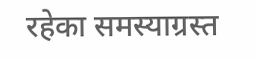रहेका समस्याग्रस्त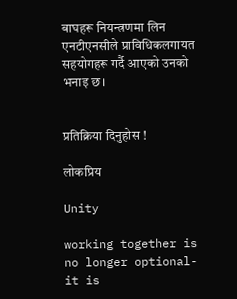बाघहरू नियन्त्रणमा लिन एनटीएनसीले प्राविधिकलगायत सहयोगहरू गर्दै आएको उनको भनाइ छ।


प्रतिक्रिया दिनुहोस !

लोकप्रिय

Unity

working together is no longer optional-it is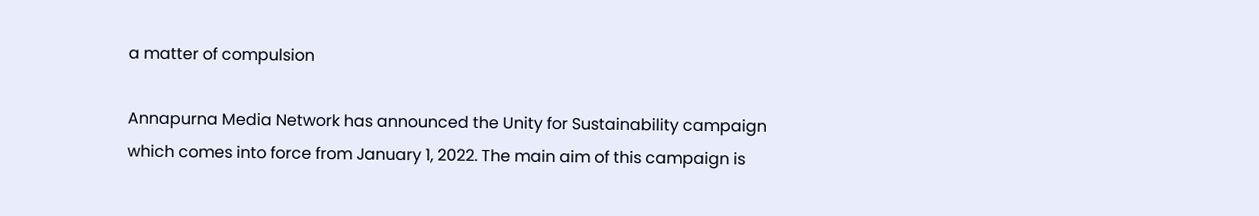a matter of compulsion

Annapurna Media Network has announced the Unity for Sustainability campaign which comes into force from January 1, 2022. The main aim of this campaign is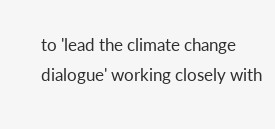to 'lead the climate change dialogue' working closely with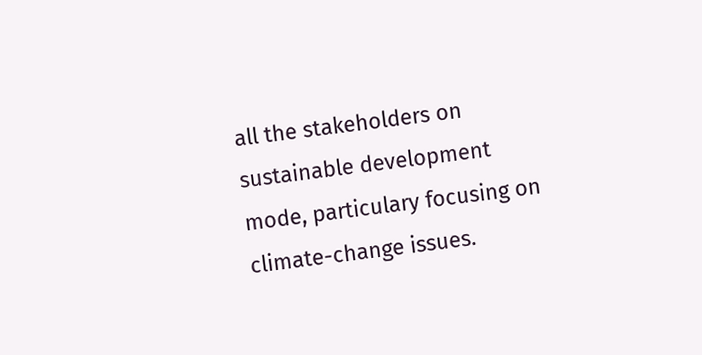all the stakeholders on sustainable development mode, particulary focusing on climate-change issues.